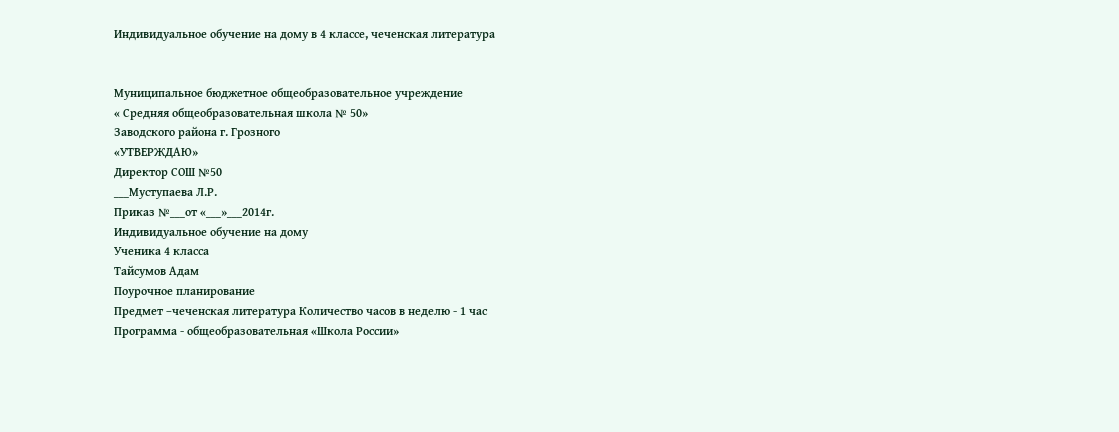Индивидуальное обучение на дому в 4 классе, чеченская литература


Муниципальное бюджетное общеобразовательное учреждение
« Средняя общеобразовательная школа № 50»
Заводского района г. Грозного
«УТВЕРЖДАЮ»
Директор СОШ №50
___Муступаева Л.Р.
Приказ №___от «___»___2014г.
Индивидуальное обучение на дому
Ученика 4 класса
Тайсумов Адам
Поурочное планирование
Предмет –чеченская литература Количество часов в неделю - 1 час
Программа - общеобразовательная «Школа России»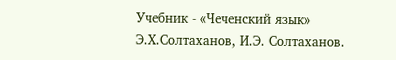Учебник - «Чеченский язык» Э.Х.Солтаханов, И.Э. Солтаханов.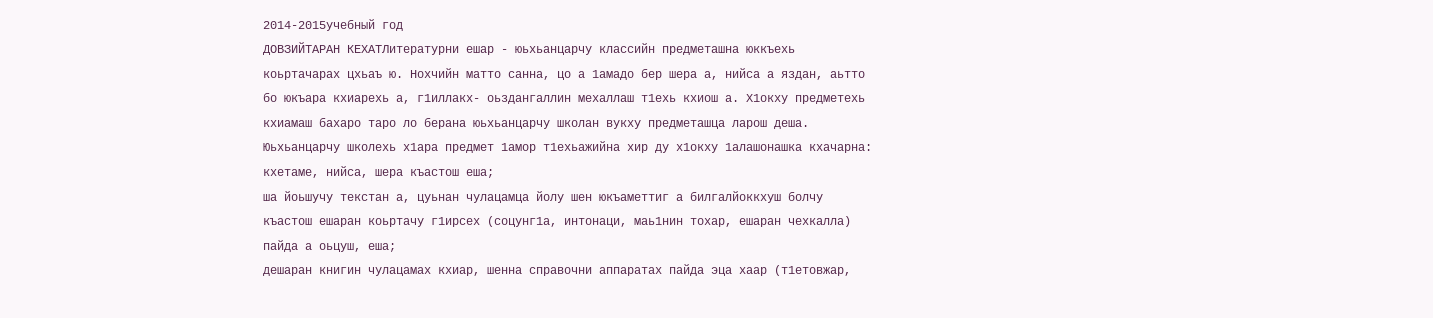2014-2015учебный год
ДОВЗИЙТАРАН КЕХАТЛитературни ешар - юьхьанцарчу классийн предметашна юккъехь коьртачарах цхьаъ ю. Нохчийн матто санна, цо а 1амадо бер шера а, нийса а яздан, аьтто бо юкъара кхиарехь а, г1иллакх- оьздангаллин мехаллаш т1ехь кхиош а. Х1окху предметехь кхиамаш бахаро таро ло берана юьхьанцарчу школан вукху предметашца ларош деша.
Юьхьанцарчу школехь х1ара предмет 1амор т1ехьажийна хир ду х1окху 1алашонашка кхачарна:
кхетаме, нийса, шера къастош еша;
ша йоьшучу текстан а, цуьнан чулацамца йолу шен юкъаметтиг а билгалйоккхуш болчу къастош ешаран коьртачу г1ирсех (соцунг1а, интонаци, маь1нин тохар, ешаран чехкалла) пайда а оьцуш, еша;
дешаран книгин чулацамах кхиар, шенна справочни аппаратах пайда эца хаар (т1етовжар,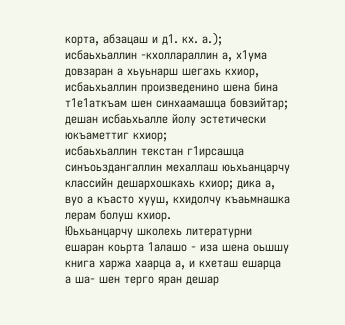корта, абзацаш и д1. кх. а.);
исбаьхьаллин -кхоллараллин а, х1ума довзаран а хьуьнарш шегахь кхиор, исбаьхьаллин произведенино шена бина т1е1аткъам шен синхаамашца бовзийтар; дешан исбаьхьалле йолу эстетически юкъаметтиг кхиор;
исбаьхьаллин текстан г1ирсашца синъоьздангаллин мехаллаш юьхьанцарчу классийн дешархошкахь кхиор; дика а, вуо а къасто хууш, кхидолчу къаьмнашка лерам болуш кхиор.
Юьхьанцарчу школехь литературни ешаран коьрта 1алашо - иза шена оьшшу книга харжа хаарца а, и кхеташ ешарца а ша- шен терго яран дешар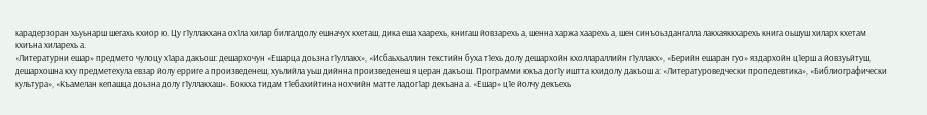карадерзоран хьуьнарш шегахь кхиор ю. Цу г1уллакхана ох1ла хилар билгалдолу ешначух кхеташ, дика еша хаарехь, книгаш йовзарехь а, шенна харжа хаарехь а, шен синъоьздангалла лакхаяккхарехь книга оьшуш хиларх кхетам кхиъна хиларехь а.
«Литературни ешар» предмето чулоцу х1ара дакъош: дешархочун «Ешарца доьзна г1уллакх», «Исбаьхьаллин текстийн буха т1ехь долу дешархойн кхоллараллийн г1уллакх», «Берийн ешаран гуо» яздархойн ц1ерш а йовзуьйтуш, дешархошна кху предметехула евзар йолу ерриге а произведенеш, хуьлийла уьш дийнна произведенеш я церан дакъош. Программи юкъа дог1у иштта кхидолу дакъош а: «Литературоведчески пропедевтика», «Библиографически культура», «Къамелан кепашца доьзна долу г1уллакхаш». Боккха тидам т1ебахийтина нохчийн матте ладог1ар декъана а. «Ешар» ц1е йолчу декъехь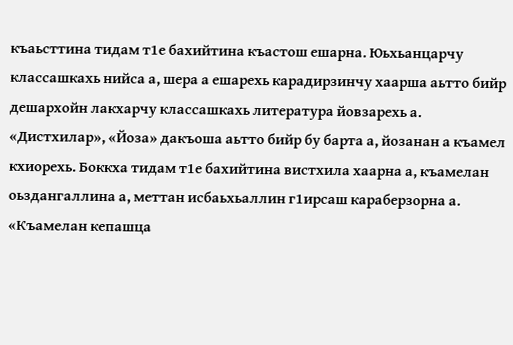къаьсттина тидам т1е бахийтина къастош ешарна. Юьхьанцарчу классашкахь нийса а, шера а ешарехь карадирзинчу хаарша аьтто бийр дешархойн лакхарчу классашкахь литература йовзарехь а. «Дистхилар», «Йоза» дакъоша аьтто бийр бу барта а, йозанан а къамел кхиорехь. Боккха тидам т1е бахийтина вистхила хаарна а, къамелан оьздангаллина а, меттан исбаьхьаллин г1ирсаш караберзорна а.
«Къамелан кепашца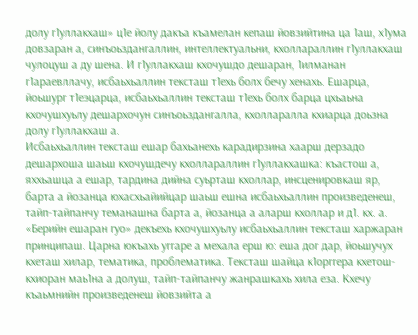долу г1уллакхаш» ц1е йолу дакъа къамелан кепаш йовзийтина ца 1аш, х1ума довзаран а, синъоьздангаллин, интеллектуальни, кхоллараллин г1уллакхаш чулоцуш а ду шена. И г1уллакхаш кхочушдо дешаран, 1илманан г1араевллачу, исбаьхьаллин тексташ т1ехь болх бечу хенахь. Ешарца, йоьшург т1еэцарца, исбаьхьаллин тексташ т1ехь болх барца цхьаьна кхочушхуьлу дешархочун синъоьздангалла, кхолларалла кхиарца доьзна долу г1уллакхаш а.
Исбаьхьаллин тексташ ешар бахьанехь карадирзина хаарш дерзадо дешархоша шаьш кхочушдечу кхоллараллин г1уллакхашка: къастош а, яххьашца а ешар, тардина дийна суьрташ кхоллар, инсценировкаш яр, барта а йозанца юхасхьайийцар шаьш ешна исбаьхьаллин произведенеш, тайп-тайпанчу теманашна барта а, йозанца а аларш кхоллар и д1. кх. а.
«Берийн ешаран гуо» декъехь кхочушхуьлу исбаьхьаллин тексташ харжаран принципаш. Царна юкъахь уггаре а мехала ерш ю: еша дог дар, йоьшучух кхеташ хилар, тематика, проблематика. Тексташ шайца к1орггера кхетош-кхиоран маь1на а долуш, тайп-тайпанчу жанрашкахь хила еза. Кхечу къаьмнийн произведенеш йовзийта а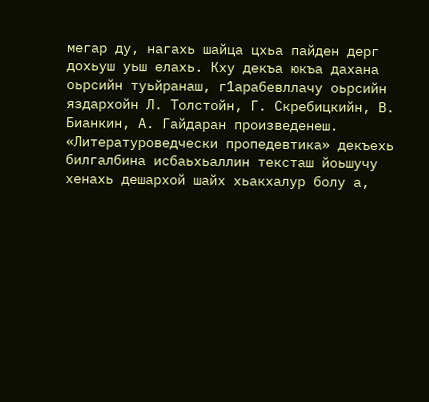мегар ду, нагахь шайца цхьа пайден дерг дохьуш уьш елахь. Кху декъа юкъа дахана оьрсийн туьйранаш, г1арабевллачу оьрсийн яздархойн Л. Толстойн, Г. Скребицкийн, В. Бианкин, А. Гайдаран произведенеш.
«Литературоведчески пропедевтика» декъехь билгалбина исбаьхьаллин тексташ йоьшучу хенахь дешархой шайх хьакхалур болу а,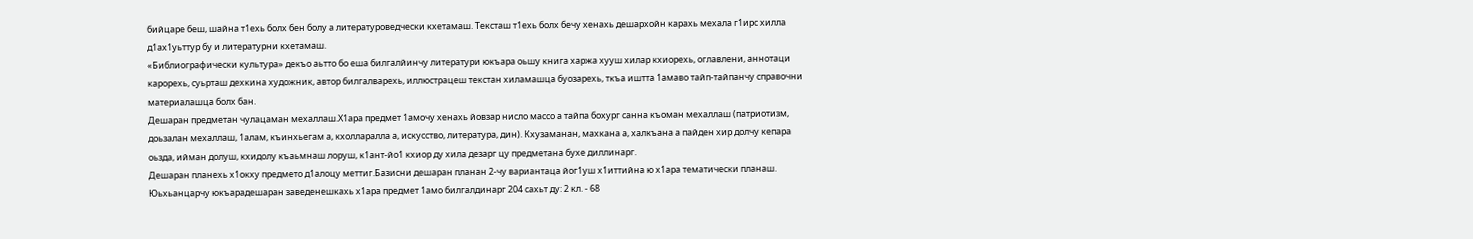бийцаре беш, шайна т1ехь болх бен болу а литературоведчески кхетамаш. Тексташ т1ехь болх бечу хенахь дешархойн карахь мехала г1ирс хилла д1ах1уьттур бу и литературни кхетамаш.
«Библиографически культура» декъо аьтто бо еша билгалйинчу литератури юкъара оьшу книга харжа хууш хилар кхиорехь, оглавлени, аннотаци карорехь, суьрташ дехкина художник, автор билгалварехь, иллюстрацеш текстан хиламашца буозарехь, ткъа иштта 1амаво тайп-тайпанчу справочни материалашца болх бан.
Дешаран предметан чулацаман мехаллаш.Х1ара предмет 1амочу хенахь йовзар нисло массо а тайпа бохург санна къоман мехаллаш (патриотизм, доьзалан мехаллаш, 1алам, къинхьегам а, кхолларалла а, искусство, литература, дин). Кхузаманан, махкана а, халкъана а пайден хир долчу кепара оьзда, ийман долуш, кхидолу къаьмнаш лоруш, к1ант-йо1 кхиор ду хила дезарг цу предметана бухе диллинарг.
Дешаран планехь х1окху предмето д1алоцу меттиг.Базисни дешаран планан 2-чу вариантаца йог1уш х1иттийна ю х1ара тематически планаш. Юьхьанцарчу юкъарадешаран заведенешкахь х1ара предмет 1амо билгалдинарг 204 сахьт ду: 2 кл. - 68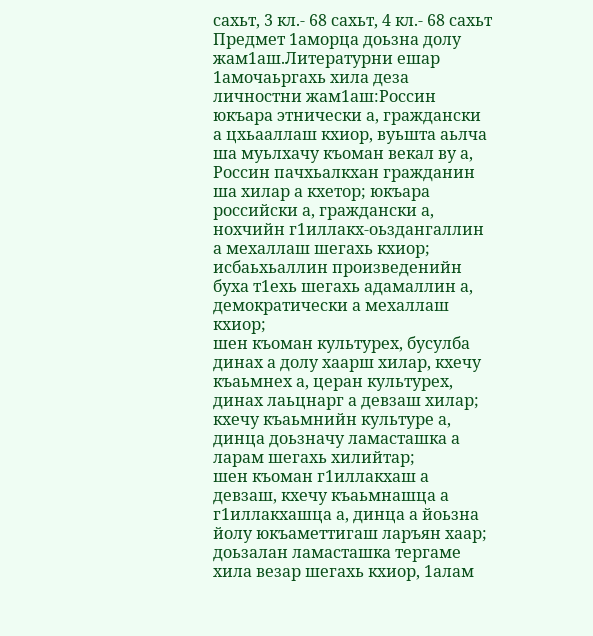сахьт, 3 кл.- 68 сахьт, 4 кл.- 68 сахьт
Предмет 1аморца доьзна долу жам1аш.Литературни ешар 1амочаьргахь хила деза личностни жам1аш:Россин юкъара этнически а, граждански а цхьааллаш кхиор, вуьшта аьлча
ша муьлхачу къоман векал ву а, Россин пачхьалкхан гражданин ша хилар а кхетор; юкъара российски а, граждански а, нохчийн г1иллакх-оьздангаллин а мехаллаш шегахь кхиор;
исбаьхьаллин произведенийн буха т1ехь шегахь адамаллин а, демократически а мехаллаш кхиор;
шен къоман культурех, бусулба динах а долу хаарш хилар, кхечу къаьмнех а, церан культурех, динах лаьцнарг а девзаш хилар; кхечу къаьмнийн культуре а, динца доьзначу ламасташка а ларам шегахь хилийтар;
шен къоман г1иллакхаш а девзаш, кхечу къаьмнашца а г1иллакхашца а, динца а йоьзна йолу юкъаметтигаш ларъян хаар;
доьзалан ламасташка тергаме хила везар шегахь кхиор, 1алам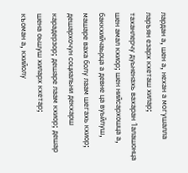лардан а, шен а, нехан а могушалла ларъян езарх кхеташ хилар;
таханлерчу дуьненахь вахаран 1алашонца шен амал кхиор; шен нийсархошца а, баккхийчаьрца а девне ца вуьйлуш, машаре ваха болу лаам шегахь кхиор;
дешархочун социальни декхарш карадерзор; дешаре лаам кхиор; дешар шена оьшуш хиларх кхетар;
къоман а, кхийолу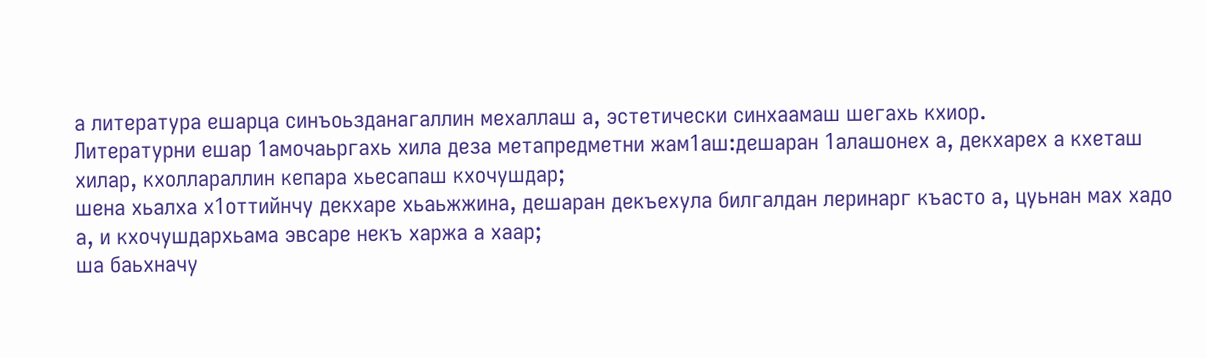а литература ешарца синъоьзданагаллин мехаллаш а, эстетически синхаамаш шегахь кхиор.
Литературни ешар 1амочаьргахь хила деза метапредметни жам1аш:дешаран 1алашонех а, декхарех а кхеташ хилар, кхоллараллин кепара хьесапаш кхочушдар;
шена хьалха х1оттийнчу декхаре хьаьжжина, дешаран декъехула билгалдан леринарг къасто а, цуьнан мах хадо а, и кхочушдархьама эвсаре некъ харжа а хаар;
ша баьхначу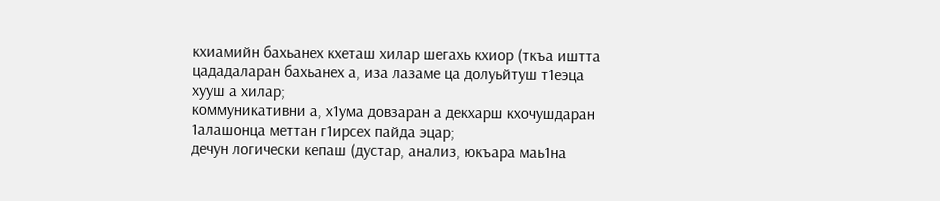кхиамийн бахьанех кхеташ хилар шегахь кхиор (ткъа иштта цададаларан бахьанех а, иза лазаме ца долуьйтуш т1еэца хууш а хилар;
коммуникативни а, х1ума довзаран а декхарш кхочушдаран 1алашонца меттан г1ирсех пайда эцар;
дечун логически кепаш (дустар, анализ, юкъара маь1на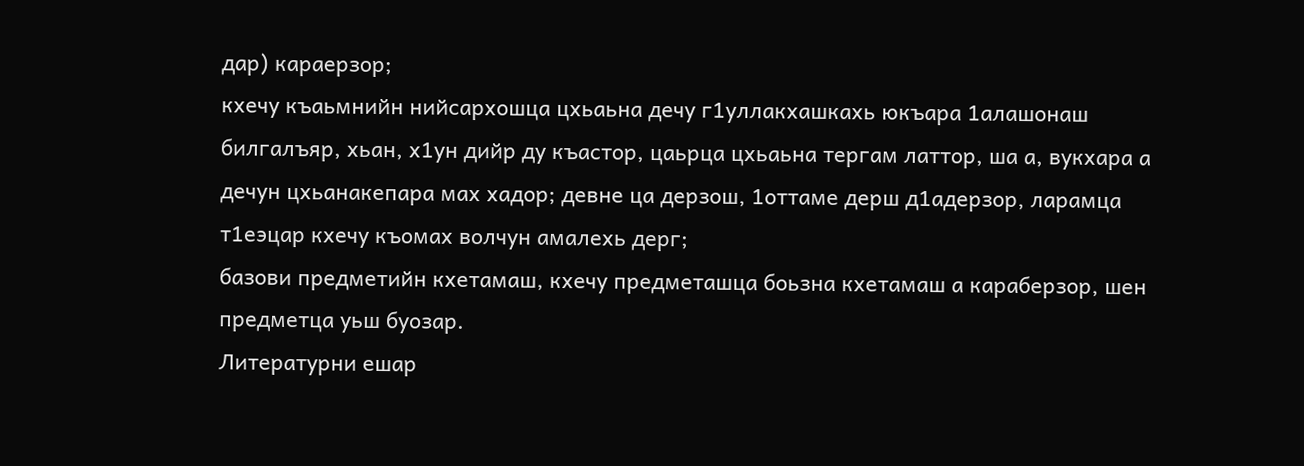дар) караерзор;
кхечу къаьмнийн нийсархошца цхьаьна дечу г1уллакхашкахь юкъара 1алашонаш билгалъяр, хьан, х1ун дийр ду къастор, цаьрца цхьаьна тергам латтор, ша а, вукхара а дечун цхьанакепара мах хадор; девне ца дерзош, 1оттаме дерш д1адерзор, ларамца т1еэцар кхечу къомах волчун амалехь дерг;
базови предметийн кхетамаш, кхечу предметашца боьзна кхетамаш а караберзор, шен предметца уьш буозар.
Литературни ешар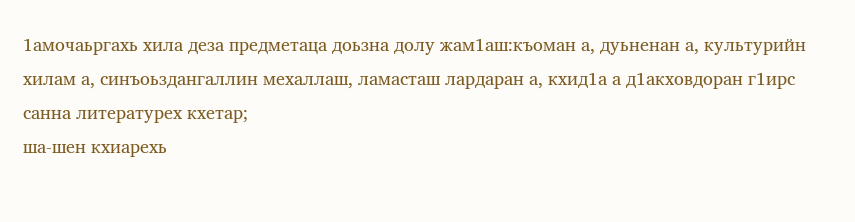1амочаьргахь хила деза предметаца доьзна долу жам1аш:къоман а, дуьненан а, культурийн хилам а, синъоьздангаллин мехаллаш, ламасташ лардаран а, кхид1а а д1акховдоран г1ирс санна литературех кхетар;
ша-шен кхиарехь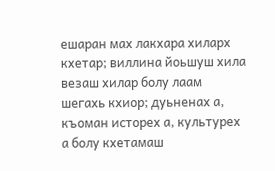ешаран мах лакхара хиларх кхетар; виллина йоьшуш хила везаш хилар болу лаам шегахь кхиор; дуьненах а, къоман исторех а, культурех а болу кхетамаш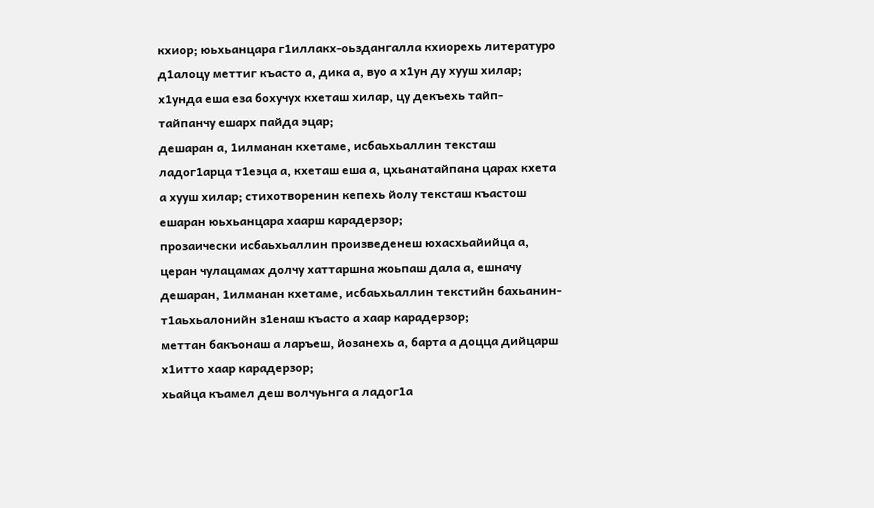кхиор; юьхьанцара г1иллакх-оьздангалла кхиорехь литературо д1алоцу меттиг къасто а, дика а, вуо а х1ун ду хууш хилар;
х1унда еша еза бохучух кхеташ хилар, цу декъехь тайп- тайпанчу ешарх пайда эцар;
дешаран а, 1илманан кхетаме, исбаьхьаллин тексташ ладог1арца т1еэца а, кхеташ еша а, цхьанатайпана царах кхета а хууш хилар; стихотворенин кепехь йолу тексташ къастош ешаран юьхьанцара хаарш карадерзор;
прозаически исбаьхьаллин произведенеш юхасхьайийца а, церан чулацамах долчу хаттаршна жоьпаш дала а, ешначу дешаран, 1илманан кхетаме, исбаьхьаллин текстийн бахьанин- т1аьхьалонийн з1енаш къасто а хаар карадерзор;
меттан бакъонаш а ларъеш, йозанехь а, барта а доцца дийцарш х1итто хаар карадерзор;
хьайца къамел деш волчуьнга а ладог1а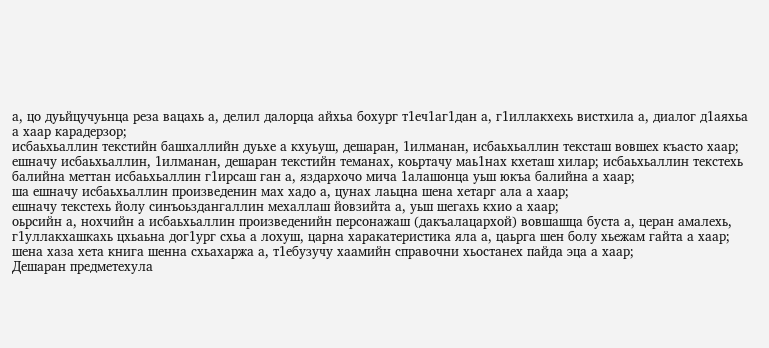а, цо дуьйцучуьнца реза вацахь а, делил далорца айхьа бохург т1еч1аг1дан а, г1иллакхехь вистхила а, диалог д1аяхьа а хаар карадерзор;
исбаьхьаллин текстийн башхаллийн дуьхе а кхуьуш, дешаран, 1илманан, исбаьхьаллин тексташ вовшех къасто хаар;
ешначу исбаьхьаллин, 1илманан, дешаран текстийн теманах, коьртачу маь1нах кхеташ хилар; исбаьхьаллин текстехь балийна меттан исбаьхьаллин г1ирсаш ган а, яздархочо мича 1алашонца уьш юкъа балийна а хаар;
ша ешначу исбаьхьаллин произведенин мах хадо а, цунах лаьцна шена хетарг ала а хаар;
ешначу текстехь йолу синъоьздангаллин мехаллаш йовзийта а, уьш шегахь кхио а хаар;
оьрсийн а, нохчийн а исбаьхьаллин произведенийн персонажаш (дакъалацархой) вовшашца буста а, церан амалехь, г1уллакхашкахь цхьаьна дог1ург схьа а лохуш, царна харакатеристика яла а, цаьрга шен болу хьежам гайта а хаар;
шена хаза хета книга шенна схьахаржа а, т1ебузучу хаамийн справочни хьостанех пайда эца а хаар;
Дешаран предметехула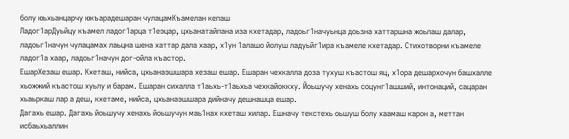болу юьхьанцарчу юкъарадешаран чулацамКъамелан кепаш
Ладог1арДуьйцу къамел ладог1арца т1еэцар, цхьанатайпана иза кхетадар, ладоьг1начуьнца доьзна хаттаршна жоьпаш далар, ладоьг1начун чулацамах лаьцна шена хаттар дала хаар, х1ун 1алашо йолуш ладуьйг1ира къамеле кхетадар. Стихотворни къамеле ладог1а хаар, ладоьг1начун дог-ойла къастор.
ЕшарХезаш ешар. Кхеташ, нийса, цхьанаэшшара хезаш ешар. Ешаран чехкалла доза тухуш къастош яц, х1ора дешархочун башхалле хьожжий къастош хуьлу и барам. Ешаран сихалла т1аьхь-т1аьхьа чехкайоккху. Йоьшучу хенахь соцунг1ашший, интонаций, сацаран хьаьркаш лар а деш, кхетаме, нийса, цхьанаэшшара дийначу дешнашца ешар.
Дагахь ешар. Дагахь йоьшучу хенахь йоьшучун маь1нах кхеташ хилар. Ешначу текстехь оьшуш болу хаамаш карон а, меттан исбаьхьаллин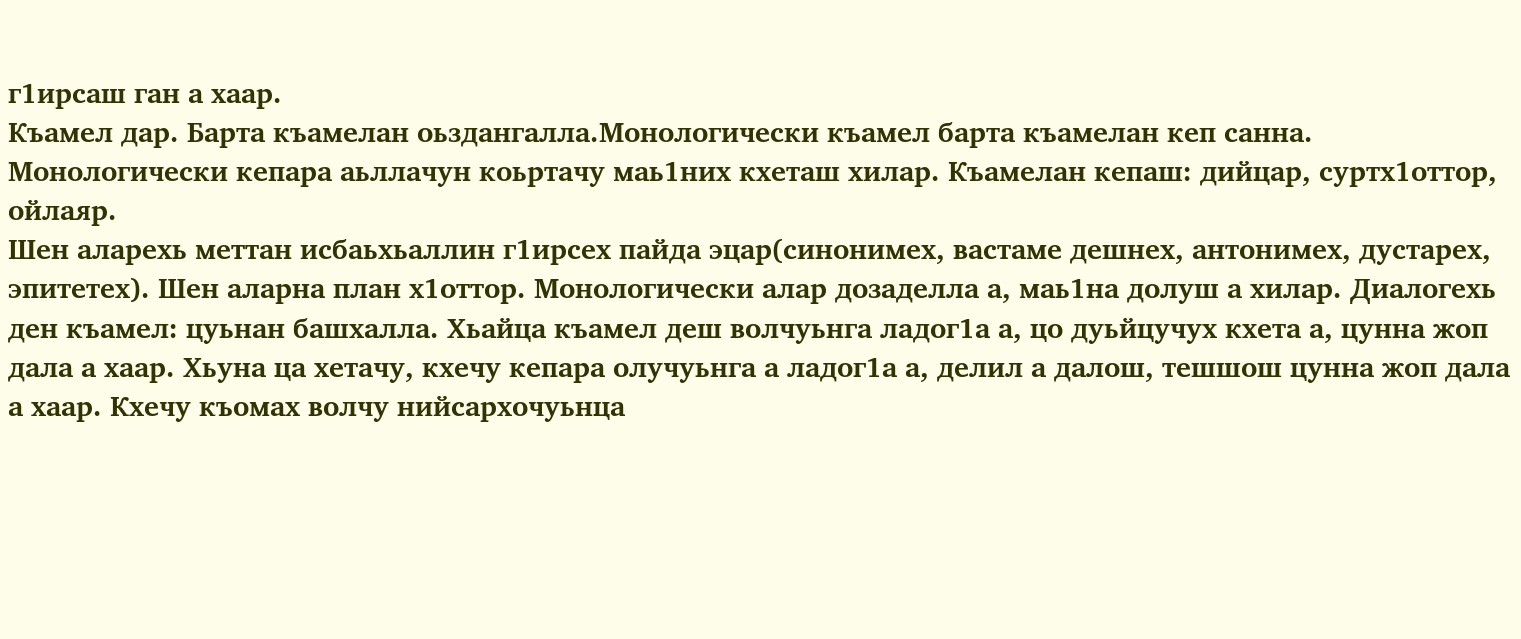г1ирсаш ган а хаар.
Къамел дар. Барта къамелан оьздангалла.Монологически къамел барта къамелан кеп санна. Монологически кепара аьллачун коьртачу маь1них кхеташ хилар. Къамелан кепаш: дийцар, суртх1оттор, ойлаяр.
Шен аларехь меттан исбаьхьаллин г1ирсех пайда эцар(синонимех, вастаме дешнех, антонимех, дустарех, эпитетех). Шен аларна план х1оттор. Монологически алар дозаделла а, маь1на долуш а хилар. Диалогехь ден къамел: цуьнан башхалла. Хьайца къамел деш волчуьнга ладог1а а, цо дуьйцучух кхета а, цунна жоп дала а хаар. Хьуна ца хетачу, кхечу кепара олучуьнга а ладог1а а, делил а далош, тешшош цунна жоп дала а хаар. Кхечу къомах волчу нийсархочуьнца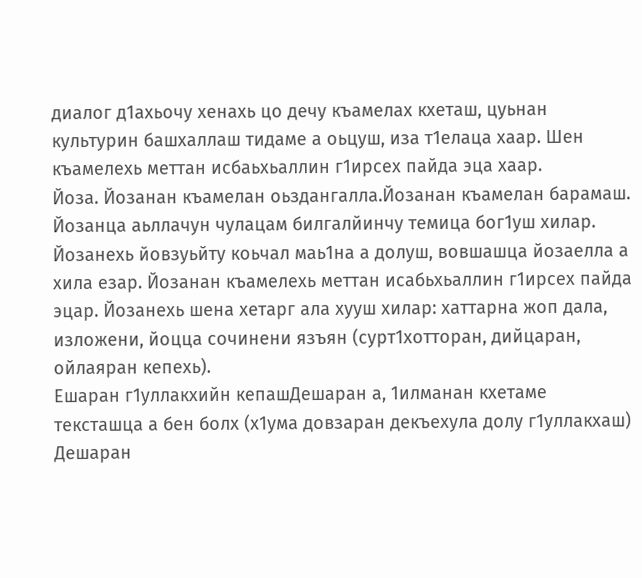диалог д1ахьочу хенахь цо дечу къамелах кхеташ, цуьнан
культурин башхаллаш тидаме а оьцуш, иза т1елаца хаар. Шен къамелехь меттан исбаьхьаллин г1ирсех пайда эца хаар.
Йоза. Йозанан къамелан оьздангалла.Йозанан къамелан барамаш. Йозанца аьллачун чулацам билгалйинчу темица бог1уш хилар. Йозанехь йовзуьйту коьчал маь1на а долуш, вовшашца йозаелла а хила езар. Йозанан къамелехь меттан исабьхьаллин г1ирсех пайда эцар. Йозанехь шена хетарг ала хууш хилар: хаттарна жоп дала, изложени, йоцца сочинени язъян (сурт1хотторан, дийцаран, ойлаяран кепехь).
Ешаран г1уллакхийн кепашДешаран а, 1илманан кхетаме тексташца а бен болх (х1ума довзаран декъехула долу г1уллакхаш)
Дешаран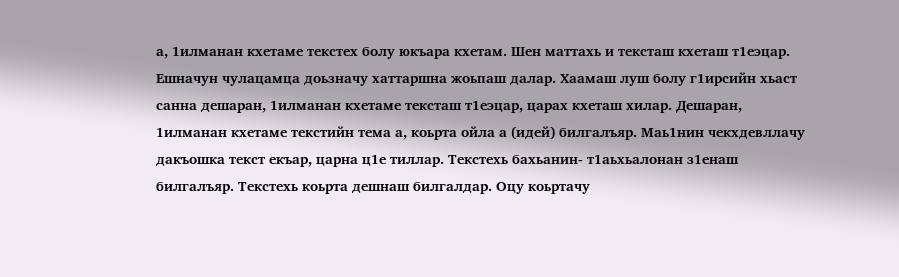а, 1илманан кхетаме текстех болу юкъара кхетам. Шен маттахь и тексташ кхеташ т1еэцар. Ешначун чулацамца доьзначу хаттаршна жоьпаш далар. Хаамаш луш болу г1ирсийн хьаст санна дешаран, 1илманан кхетаме тексташ т1еэцар, царах кхеташ хилар. Дешаран, 1илманан кхетаме текстийн тема а, коьрта ойла а (идей) билгалъяр. Маь1нин чекхдевллачу дакъошка текст екъар, царна ц1е тиллар. Текстехь бахьанин- т1аьхьалонан з1енаш билгалъяр. Текстехь коьрта дешнаш билгалдар. Оцу коьртачу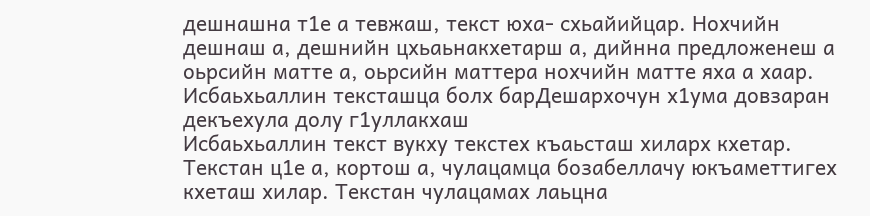дешнашна т1е а тевжаш, текст юха- схьайийцар. Нохчийн дешнаш а, дешнийн цхьаьнакхетарш а, дийнна предложенеш а оьрсийн матте а, оьрсийн маттера нохчийн матте яха а хаар.
Исбаьхьаллин тексташца болх барДешархочун х1ума довзаран декъехула долу г1уллакхаш
Исбаьхьаллин текст вукху текстех къаьсташ хиларх кхетар. Текстан ц1е а, кортош а, чулацамца бозабеллачу юкъаметтигех кхеташ хилар. Текстан чулацамах лаьцна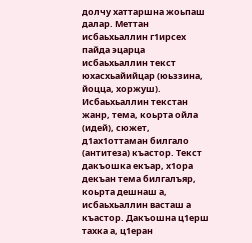долчу хаттаршна жоьпаш далар. Меттан исбаьхьаллин г1ирсех пайда эцарца исбаьхьаллин текст юхасхьайийцар (юьззина, йоцца, хоржуш). Исбаьхьаллин текстан жанр, тема, коьрта ойла (идей), сюжет, д1ах1оттаман билгало (антитеза) къастор. Текст дакъошка екъар, х1ора декъан тема билгалъяр, коьрта дешнаш а, исбаьхьаллин васташ а къастор. Дакъошна ц1ерш тахка а, ц1еран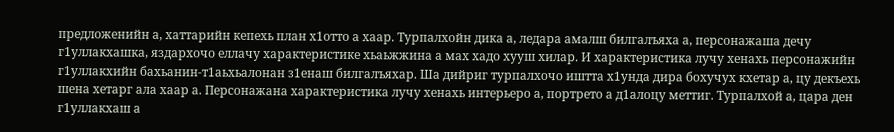предложенийн а, хаттарийн кепехь план х1отто а хаар. Турпалхойн дика а, ледара амалш билгалъяха а, персонажаша дечу г1уллакхашка, яздархочо еллачу характеристике хьаьжжина а мах хадо хууш хилар. И характеристика лучу хенахь персонажийн г1уллакхийн бахьанин-т1аьхьалонан з1енаш билгалъяхар. Ша дийриг турпалхочо иштта х1унда дира бохучух кхетар а, цу декъехь шена хетарг ала хаар а. Персонажана характеристика лучу хенахь интерьеро а, портрето а д1алоцу меттиг. Турпалхой а, цара ден г1уллакхаш а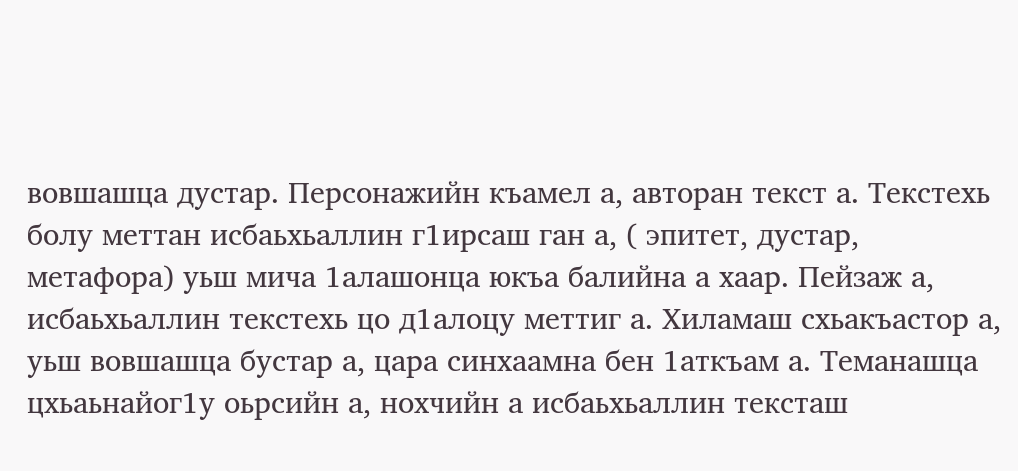вовшашца дустар. Персонажийн къамел а, авторан текст а. Текстехь болу меттан исбаьхьаллин г1ирсаш ган а, ( эпитет, дустар, метафора) уьш мича 1алашонца юкъа балийна а хаар. Пейзаж а, исбаьхьаллин текстехь цо д1алоцу меттиг а. Хиламаш схьакъастор а, уьш вовшашца бустар а, цара синхаамна бен 1аткъам а. Теманашца цхьаьнайог1у оьрсийн а, нохчийн а исбаьхьаллин тексташ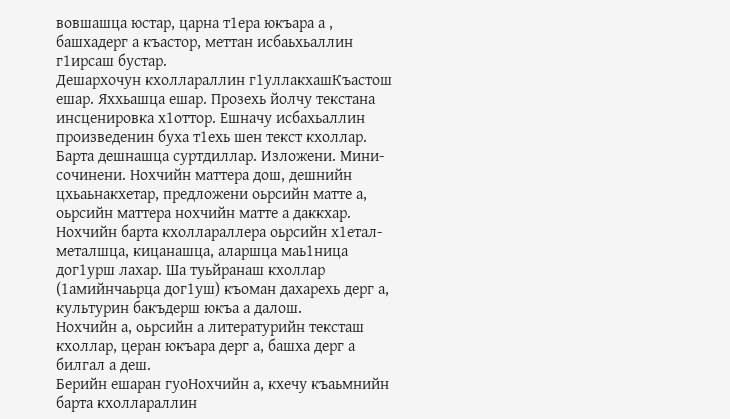вовшашца юстар, царна т1ера юкъара а , башхадерг а къастор, меттан исбаьхьаллин г1ирсаш бустар.
Дешархочун кхоллараллин г1уллакхашКъастош ешар. Яххьашца ешар. Прозехь йолчу текстана инсценировка х1оттор. Ешначу исбахьаллин произведенин буха т1ехь шен текст кхоллар. Барта дешнашца суртдиллар. Изложени. Мини-сочинени. Нохчийн маттера дош, дешнийн цхьаьнакхетар, предложени оьрсийн матте а, оьрсийн маттера нохчийн матте а даккхар. Нохчийн барта кхоллараллера оьрсийн х1етал-металшца, кицанашца, аларшца маь1ница дог1урш лахар. Ша туьйранаш кхоллар (1амийнчаьрца дог1уш) къоман дахарехь дерг а, культурин бакъдерш юкъа а далош.
Нохчийн а, оьрсийн а литературийн тексташ кхоллар, церан юкъара дерг а, башха дерг а билгал а деш.
Берийн ешаран гуоНохчийн а, кхечу къаьмнийн барта кхоллараллин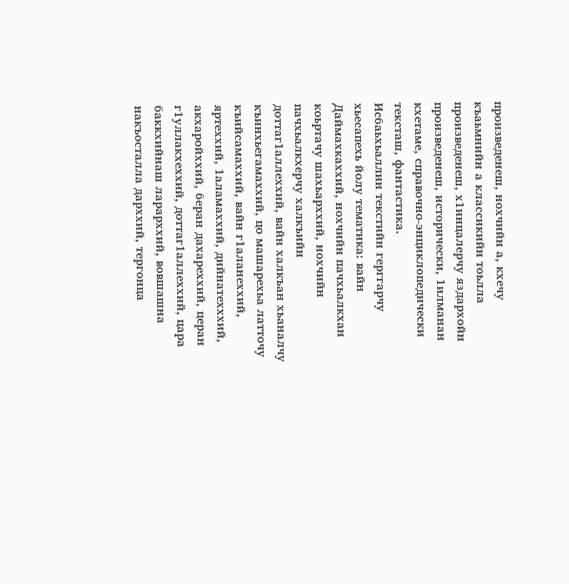произведенеш, нохчийн а, кхечу къаьмнийн а классикийн тоьлла произведенеш, х1инцалерчу яздархойн произведенеш, исторически, 1илманан кхетаме, справочно-энциклопедически тексташ, фантастика.
Исбаьхьаллин текстийн герггарчу хьесапехь йолу тематика: вайн Даймахкаххий, нохчийн пачхьалкхан коьртачу шахьарххий, нохчийн пачхьалкхерчу халкъийн доттаг1аллеххий, вайн халкъан хьаналчу къинхьегамаххий, цо машарехьа латточу къийсамаххий, вайн г1аланеххий, яртеххий, 1аламаххий, дийнатехххий, акхаройххий, беран дахареххий, церан г1уллакхеххий, доттаг1аллеххий, цара баккхийнаш ларарххий, вовшашна накъосталла дарххий, тергонца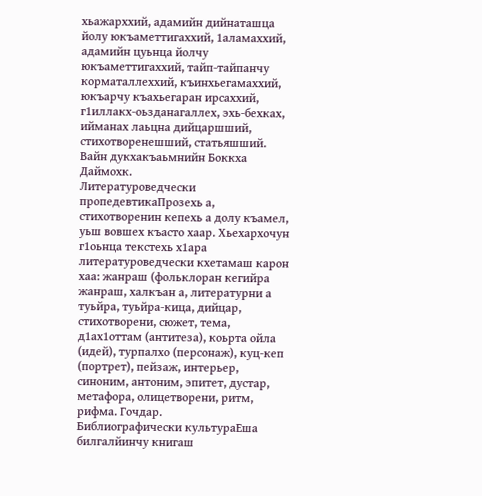хьажарххий, адамийн дийнаташца йолу юкъаметтигаххий, 1аламаххий, адамийн цуьнца йолчу юкъаметтигаххий, тайп-тайпанчу корматаллеххий, къинхьегамаххий, юкъарчу къахьегаран ирсаххий, г1иллакх-оьзданагаллех, эхь-бехках, ийманах лаьцна дийцаршший, стихотворенешший, статьяшший. Вайн дукхакъаьмнийн Боккха Даймохк.
Литературоведчески пропедевтикаПрозехь а, стихотворенин кепехь а долу къамел, уьш вовшех къасто хаар. Хьехархочун г1оьнца текстехь х1ара литературоведчески кхетамаш карон хаа: жанраш (фольклоран кегийра жанраш, халкъан а, литературни а туьйра, туьйра-кица, дийцар, стихотворени, сюжет, тема, д1ах1оттам (антитеза), коьрта ойла (идей), турпалхо (персонаж), куц-кеп (портрет), пейзаж, интерьер, синоним, антоним, эпитет, дустар, метафора, олицетворени, ритм, рифма. Гочдар.
Библиографически культураЕша билгалйинчу книгаш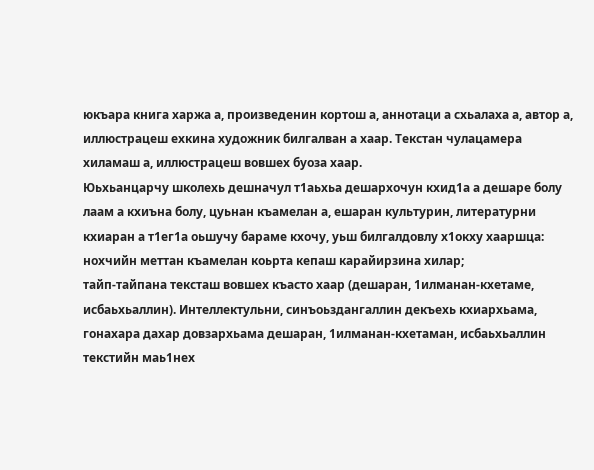юкъара книга харжа а, произведенин кортош а, аннотаци а схьалаха а, автор а, иллюстрацеш ехкина художник билгалван а хаар. Текстан чулацамера хиламаш а, иллюстрацеш вовшех буоза хаар.
Юьхьанцарчу школехь дешначул т1аьхьа дешархочун кхид1а а дешаре болу лаам а кхиъна болу, цуьнан къамелан а, ешаран культурин, литературни кхиаран а т1ег1а оьшучу бараме кхочу, уьш билгалдовлу х1окху хааршца:
нохчийн меттан къамелан коьрта кепаш карайирзина хилар;
тайп-тайпана тексташ вовшех къасто хаар (дешаран, 1илманан-кхетаме, исбаьхьаллин). Интеллектульни, синъоьздангаллин декъехь кхиархьама, гонахара дахар довзархьама дешаран, 1илманан-кхетаман, исбаьхьаллин текстийн маь1нех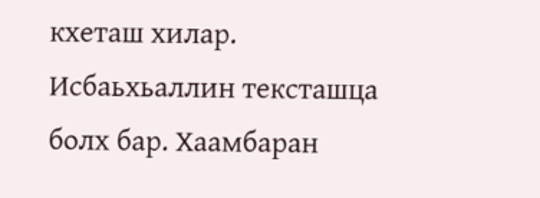кхеташ хилар.
Исбаьхьаллин тексташца болх бар. Хаамбаран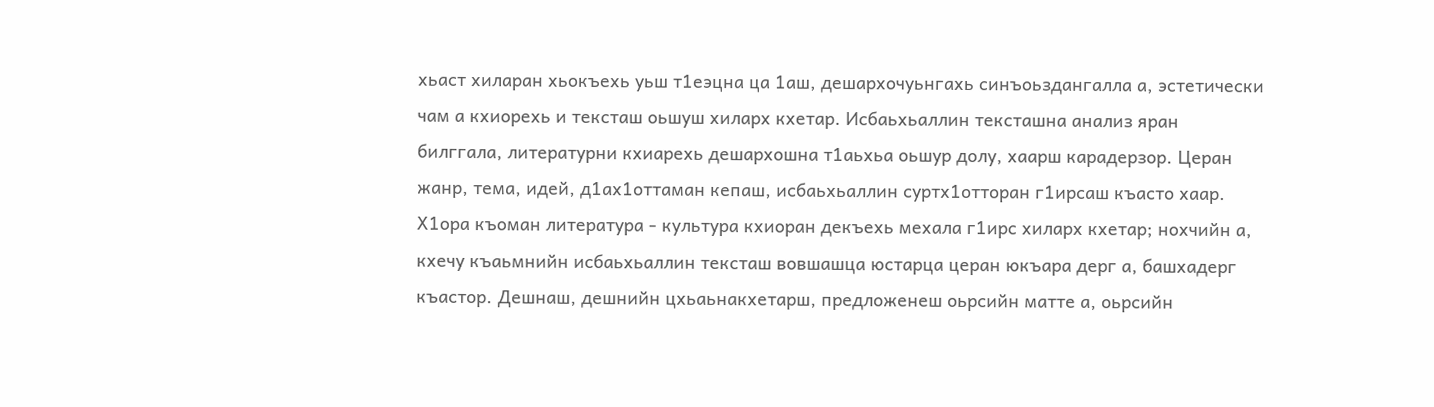хьаст хиларан хьокъехь уьш т1еэцна ца 1аш, дешархочуьнгахь синъоьздангалла а, эстетически чам а кхиорехь и тексташ оьшуш хиларх кхетар. Исбаьхьаллин тексташна анализ яран билггала, литературни кхиарехь дешархошна т1аьхьа оьшур долу, хаарш карадерзор. Церан жанр, тема, идей, д1ах1оттаман кепаш, исбаьхьаллин суртх1отторан г1ирсаш къасто хаар.
Х1ора къоман литература - культура кхиоран декъехь мехала г1ирс хиларх кхетар; нохчийн а, кхечу къаьмнийн исбаьхьаллин тексташ вовшашца юстарца церан юкъара дерг а, башхадерг къастор. Дешнаш, дешнийн цхьаьнакхетарш, предложенеш оьрсийн матте а, оьрсийн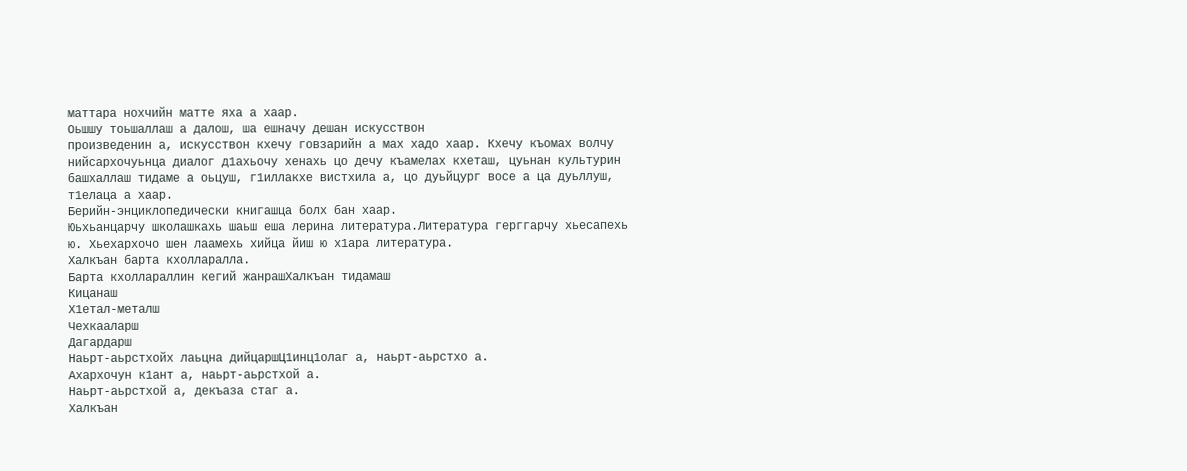маттара нохчийн матте яха а хаар.
Оьшшу тоьшаллаш а далош, ша ешначу дешан искусствон
произведенин а, искусствон кхечу говзарийн а мах хадо хаар. Кхечу къомах волчу нийсархочуьнца диалог д1ахьочу хенахь цо дечу къамелах кхеташ, цуьнан культурин башхаллаш тидаме а оьцуш, г1иллакхе вистхила а, цо дуьйцург восе а ца дуьллуш, т1елаца а хаар.
Берийн-энциклопедически книгашца болх бан хаар.
Юьхьанцарчу школашкахь шаьш еша лерина литература.Литература герггарчу хьесапехь ю. Хьехархочо шен лаамехь хийца йиш ю х1ара литература.
Халкъан барта кхолларалла.
Барта кхоллараллин кегий жанрашХалкъан тидамаш
Кицанаш
Х1етал-металш
Чехкааларш
Дагардарш
Наьрт-аьрстхойх лаьцна дийцаршЦ1инц1олаг а, наьрт-аьрстхо а.
Ахархочун к1ант а, наьрт-аьрстхой а.
Наьрт-аьрстхой а, декъаза стаг а.
Халкъан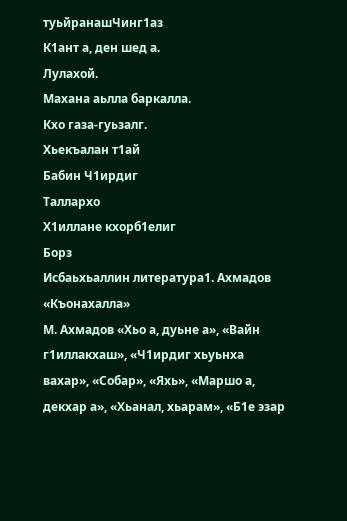туьйранашЧинг1аз
К1ант а, ден шед а.
Лулахой.
Махана аьлла баркалла.
Кхо газа-гуьзалг.
Хьекъалан т1ай
Бабин Ч1ирдиг
Таллархо
Х1иллане кхорб1елиг
Борз
Исбаьхьаллин литература1. Ахмадов «Къонахалла»
М. Ахмадов «Хьо а, дуьне а», «Вайн г1иллакхаш», «Ч1ирдиг хьуьнха вахар», «Собар», «Яхь», «Маршо а, декхар а», «Хьанал, хьарам», «Б1е эзар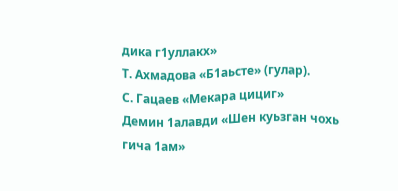дика г1уллакх»
Т. Ахмадова «Б1аьсте» (гулар).
С. Гацаев «Мекара цициг»
Демин 1алавди «Шен куьзган чохь гича 1ам»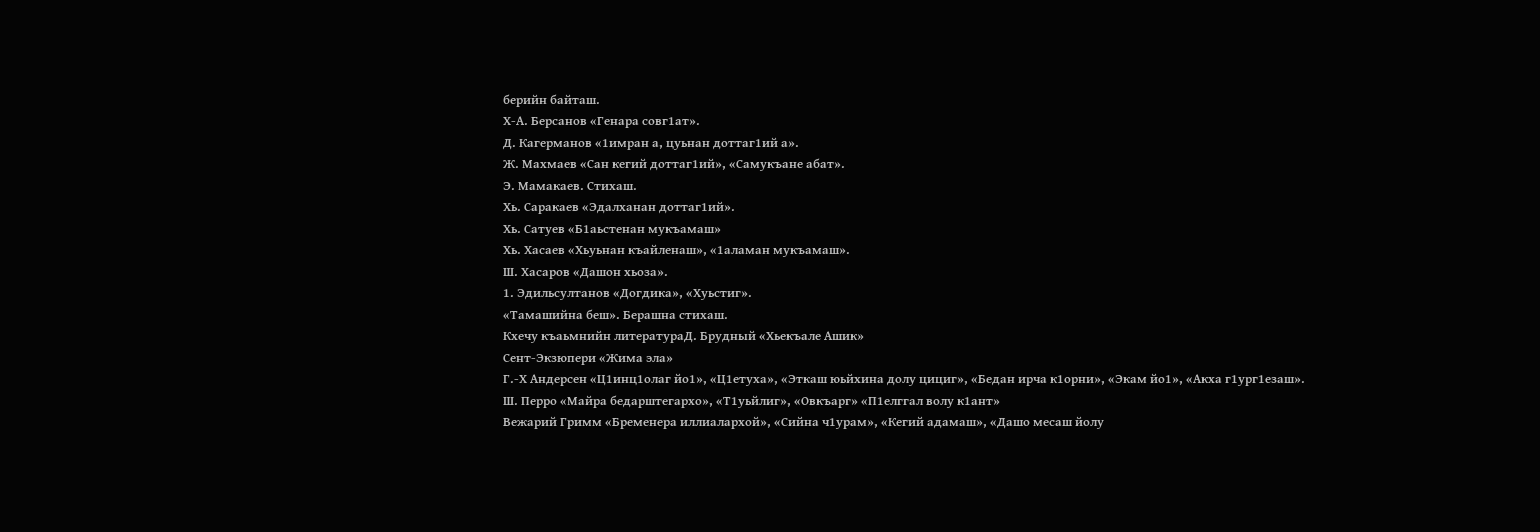берийн байташ.
Х-А. Берсанов «Генара совг1ат».
Д. Кагерманов «1имран а, цуьнан доттаг1ий а».
Ж. Махмаев «Сан кегий доттаг1ий», «Самукъане абат».
Э. Мамакаев. Стихаш.
Хь. Саракаев «Эдалханан доттаг1ий».
Хь. Сатуев «Б1аьстенан мукъамаш»
Хь. Хасаев «Хьуьнан къайленаш», «1аламан мукъамаш».
Ш. Хасаров «Дашон хьоза».
1. Эдильсултанов «Догдика», «Хуьстиг».
«Тамашийна беш». Берашна стихаш.
Кхечу къаьмнийн литератураД. Брудный «Хьекъале Ашик»
Сент-Экзюпери «Жима эла»
Г.-Х Андерсен «Ц1инц1олаг йо1», «Ц1етуха», «Эткаш юьйхина долу цициг», «Бедан ирча к1орни», «Экам йо1», «Акха г1ург1езаш».
Ш. Перро «Майра бедарштегархо», «Т1уьйлиг», «Овкъарг» «П1елггал волу к1ант»
Вежарий Гримм «Бременера иллиалархой», «Сийна ч1урам», «Кегий адамаш», «Дашо месаш йолу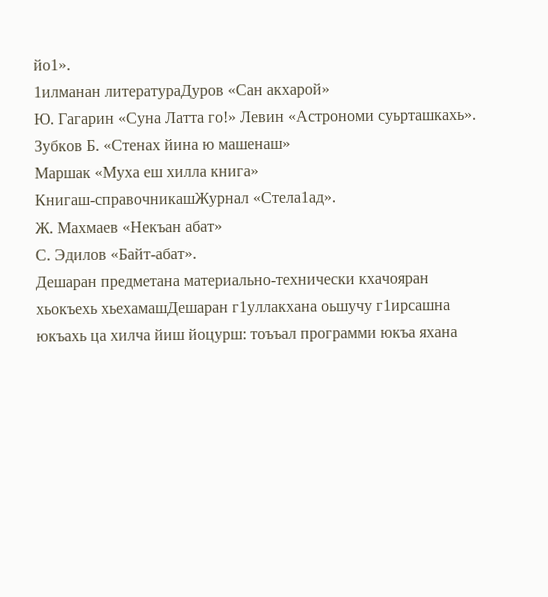йо1».
1илманан литератураДуров «Сан акхарой»
Ю. Гагарин «Суна Латта го!» Левин «Астрономи суьрташкахь». Зубков Б. «Стенах йина ю машенаш»
Маршак «Муха еш хилла книга»
Книгаш-справочникашЖурнал «Стела1ад».
Ж. Махмаев «Некъан абат»
С. Эдилов «Байт-абат».
Дешаран предметана материально-технически кхачояран хьокъехь хьехамашДешаран г1уллакхана оьшучу г1ирсашна юкъахь ца хилча йиш йоцурш: тоъъал программи юкъа яхана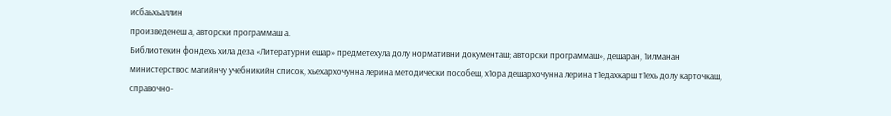исбаьхьаллин
произведенеш а, авторски программаш а.
Библиотекин фондехь хила деза «Литературни ешар» предметехула долу нормативни документаш; авторски программаш», дешаран, 1илманан министерствос магийнчу учебникийн список, хьехархочунна лерина методически пособеш, х1ора дешархочунна лерина т1едахкарш т1ехь долу карточкаш, справочно-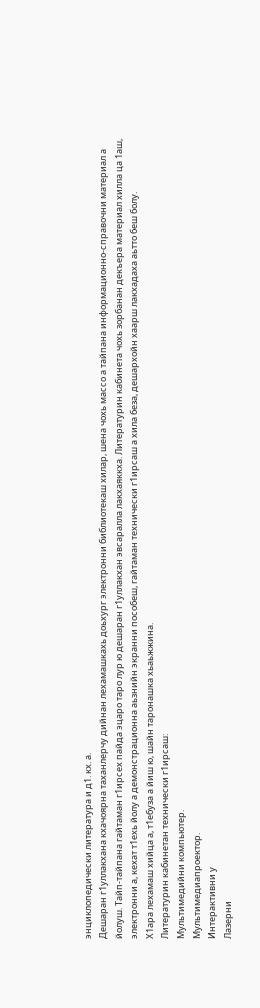энциклопедически литература и д1. кх. а.
Дешаран г1уллакхана кхачоярна таханлерчу дийнан лехамашкахь доьхург электронни библиотекаш хилар, шена чохь массо а тайпана информационно-справочни материал а йолуш. Тайп-тайпана гайтаман г1ирсех пайда эцаро таро лур ю дешаран г1уллакхан эвсаралла лакхаяккха. Литературин кабинета чохь зорбанан декъера материал хилла ца 1аш, электронни а, кехат т1ехь йолу а демонстрационна аьзнийн экранни пособеш, гайтаман технически г1ирсаш а хила беза, дешархойн хаарш лакхадаха аьтто беш болу.
Х1ара лехамаш хийца а, т1ебуза а йиш ю, шайн таронашка хьаьжжина.
Литературин кабинетан технически г1ирсаш:
Мультимедийни компьютер.
Мультимедиапроектор.
Интерактивни у
Лазерни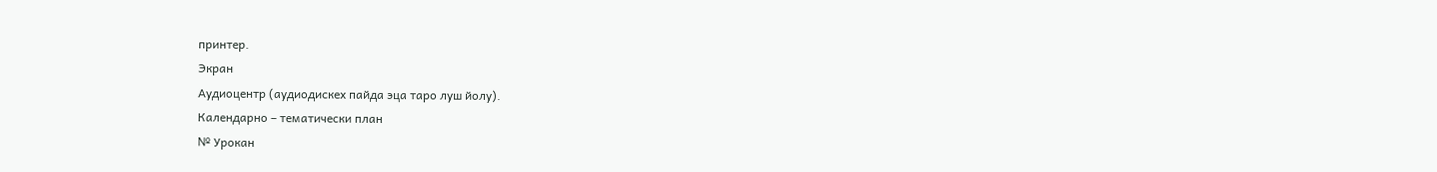принтер.
Экран
Аудиоцентр (аудиодискех пайда эца таро луш йолу).
Календарно – тематически план
№ Урокан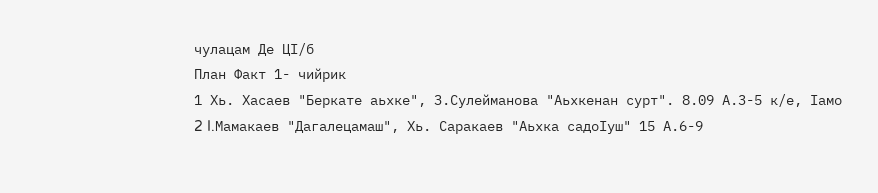чулацам Де ЦI/б
План Факт 1- чийрик
1 Хь. Хасаев "Беркате аьхке", З.Сулейманова "Аьхкенан сурт". 8.09 А.3-5 к/е, Iамо
2 I.Мамакаев "Дагалецамаш", Хь. Саракаев "Аьхка садоIуш" 15 А.6-9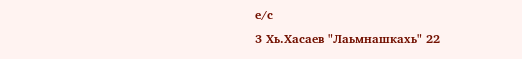е/с
3 Хь.Хасаев "Лаьмнашкахь" 22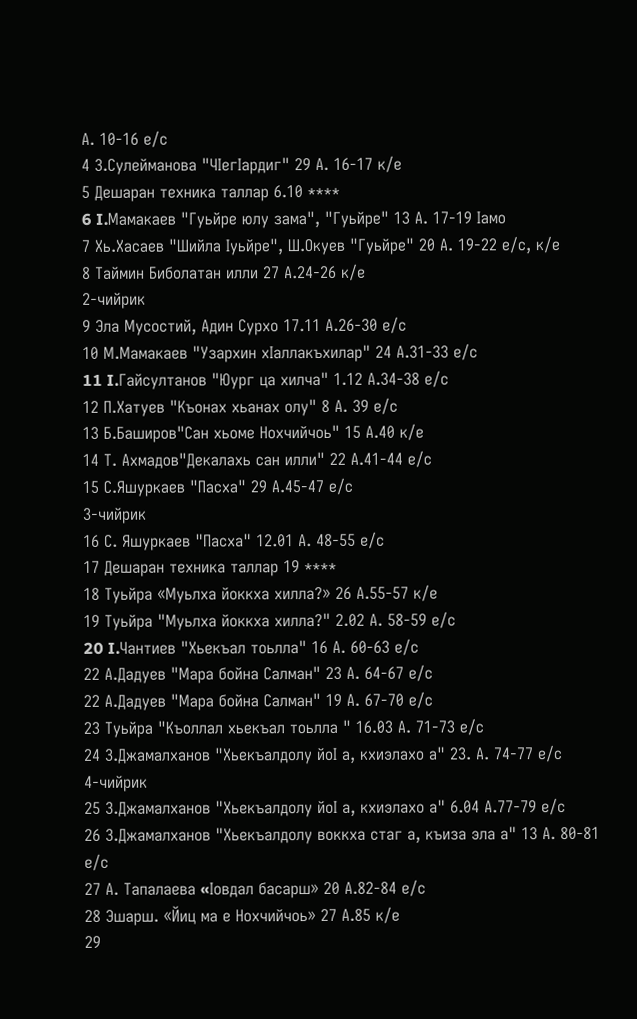А. 10-16 е/с
4 З.Сулейманова "ЧIегIардиг" 29 А. 16-17 к/е
5 Дешаран техника таллар 6.10 ****
6 I.Мамакаев "Гуьйре юлу зама", "Гуьйре" 13 А. 17-19 Iамо
7 Хь.Хасаев "Шийла Iуьйре", Ш.Окуев "Гуьйре" 20 А. 19-22 е/с, к/е
8 Таймин Биболатан илли 27 А.24-26 к/е
2-чийрик
9 Эла Мусостий, Адин Сурхо 17.11 А.26-30 е/с
10 М.Мамакаев "Узархин хIаллакъхилар" 24 А.31-33 е/с
11 I.Гайсултанов "Юург ца хилча" 1.12 А.34-38 е/с
12 П.Хатуев "Къонах хьанах олу" 8 А. 39 е/с
13 Б.Баширов"Сан хьоме Нохчийчоь" 15 А.40 к/е
14 Т. Ахмадов"Декалахь сан илли" 22 А.41-44 е/с
15 С.Яшуркаев "Пасха" 29 А.45-47 е/с
3-чийрик
16 С. Яшуркаев "Пасха" 12.01 А. 48-55 е/с
17 Дешаран техника таллар 19 ****
18 Туьйра «Муьлха йоккха хилла?» 26 А.55-57 к/е
19 Туьйра "Муьлха йоккха хилла?" 2.02 А. 58-59 е/с
20 I.Чантиев "Хьекъал тоьлла" 16 А. 60-63 е/с
22 А.Дадуев "Мара бойна Салман" 23 А. 64-67 е/с
22 А.Дадуев "Мара бойна Салман" 19 А. 67-70 е/с
23 Туьйра "Къоллал хьекъал тоьлла " 16.03 А. 71-73 е/с
24 З.Джамалханов "Хьекъалдолу йоI а, кхиэлахо а" 23. А. 74-77 е/с
4-чийрик
25 З.Джамалханов "Хьекъалдолу йоI а, кхиэлахо а" 6.04 А.77-79 е/с
26 З.Джамалханов "Хьекъалдолу воккха стаг а, къиза эла а" 13 А. 80-81 е/с
27 А. Тапалаева «Iовдал басарш» 20 А.82-84 е/с
28 Эшарш. «Йиц ма е Нохчийчоь» 27 А.85 к/е
29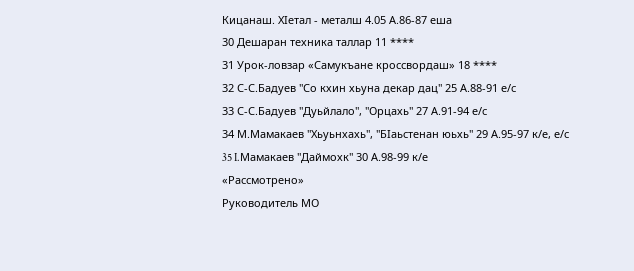Кицанаш. ХIетал - металш 4.05 А.86-87 еша
30 Дешаран техника таллар 11 ****
31 Урок-ловзар «Самукъане кроссвордаш» 18 ****
32 С-С.Бадуев "Со кхин хьуна декар дац" 25 А.88-91 е/с
33 С-С.Бадуев "Дуьйлало", "Орцахь" 27 А.91-94 е/с
34 М.Мамакаев "Хьуьнхахь", "БIаьстенан юьхь" 29 А.95-97 к/е, е/с
35 I.Мамакаев "Даймохк" 30 А.98-99 к/е
«Рассмотрено»
Руководитель МО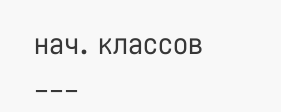нач. классов
___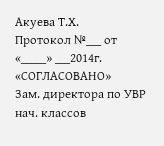Акуева Т.Х.
Протокол №___ от
«_____» ___2014г.
«СОГЛАСОВАНО»
Зам. директора по УВР
нач. классов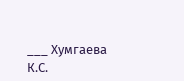___ Хумгаева К.С.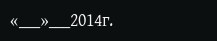«___»___2014г.